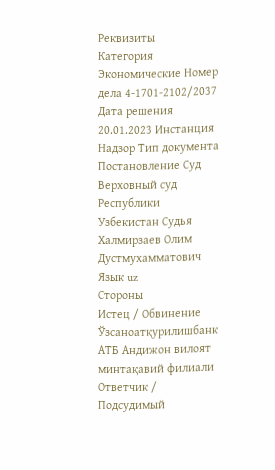Реквизиты
Категория Экономические Номер дела 4-1701-2102/2037 Дата решения 20.01.2023 Инстанция Надзор Тип документа Постановление Суд Верховный суд Республики Узбекистан Судья Халмирзаев Олим Дустмухамматович Язык uz
Стороны
Истец / Обвинение Ўзсаноатқурилишбанк АТБ Андижон вилоят минтақавий филиали Ответчик / Подсудимый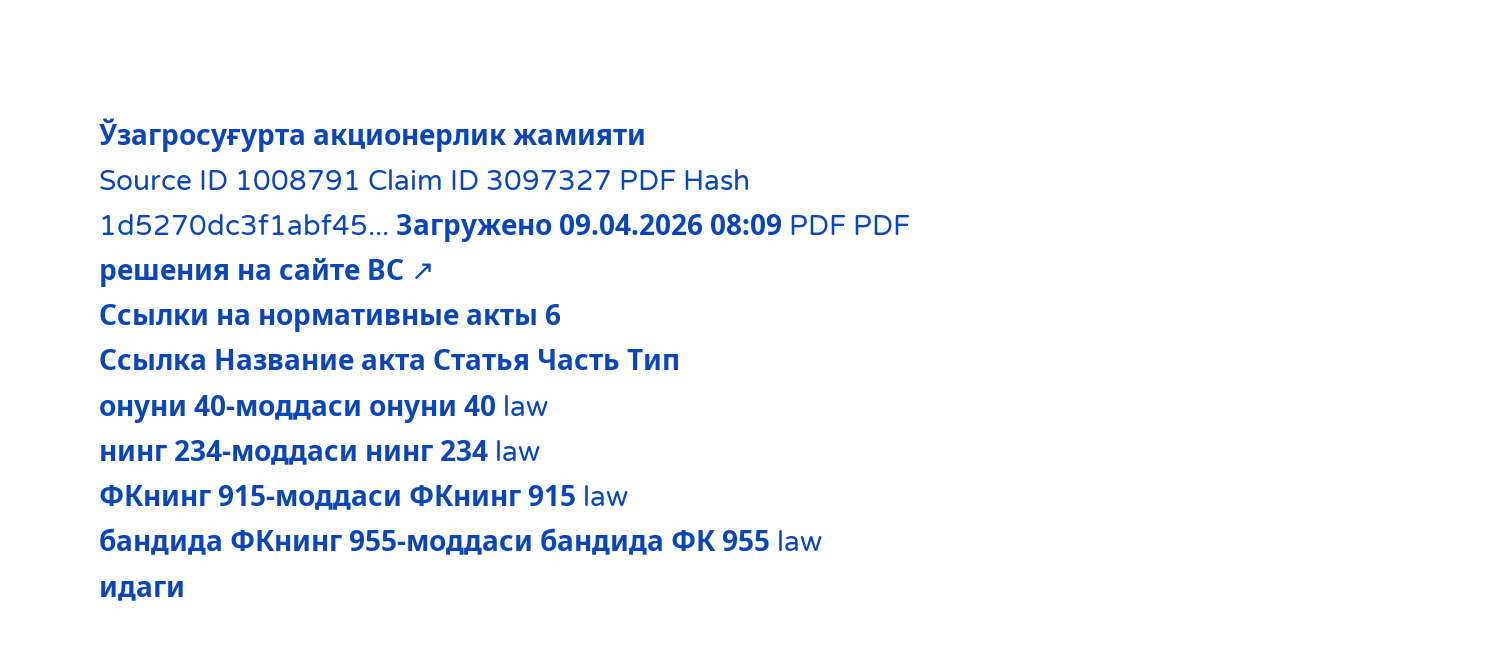Ўзагросуғурта акционерлик жамияти
Source ID 1008791 Claim ID 3097327 PDF Hash 1d5270dc3f1abf45... Загружено 09.04.2026 08:09 PDF PDF решения на сайте ВС ↗
Ссылки на нормативные акты 6
Ссылка Название акта Статья Часть Тип
онуни 40-моддаси онуни 40 law
нинг 234-моддаси нинг 234 law
ФКнинг 915-моддаси ФКнинг 915 law
бандида ФКнинг 955-моддаси бандида ФК 955 law
идаги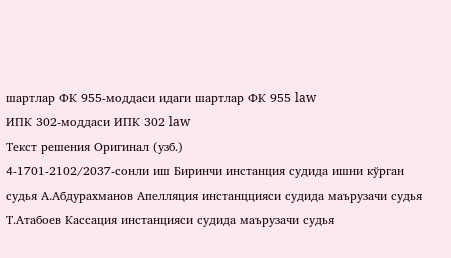шартлар ФК 955-моддаси идаги шартлар ФК 955 law
ИПК 302-моддаси ИПК 302 law
Текст решения Оригинал (узб.)
4-1701-2102/2037-сонли иш Биринчи инстанция судида ишни кўрган судья А.Абдурахманов Апелляция инстанццияси судида маърузачи судья Т.Атабоев Кассация инстанцияси судида маърузачи судья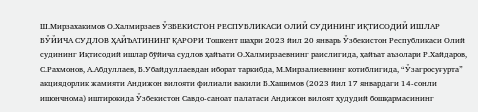Ш.Мирзахакимов О.Халмирзаев ЎЗБЕКИСТОН РЕСПУБЛИКАСИ ОЛИЙ СУДИНИНГ ИҚТИСОДИЙ ИШЛАР БЎЙИЧА СУДЛОВ ҲАЙЪАТИНИНГ ҚАРОРИ Тошкент шаҳри 2023 йил 20 январь Ўзбекистон Республикаси Олий судининг Иқтисодий ишлар бўйича судлов ҳайъати О.Халмирзаевнинг раислигида, ҳайъат аъзолари Р.Хайдаров, С.Рахмонов, А.Абдуллаев, Б.Убайдуллаевдан иборат таркибда, М.Мирзалиевнинг котиблигида, “Ўзагросуғурта” акциядорлик жамияти Андижон вилояти филиали вакили Б.Хашимов (2023 йил 17 январдаги 14-сонли ишончнома) иштирокида Ўзбекистон Савдо-саноат палатаси Андижон вилоят ҳудудий бошқармасининг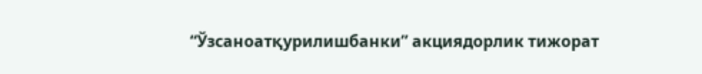“Ўзсаноатқурилишбанки” акциядорлик тижорат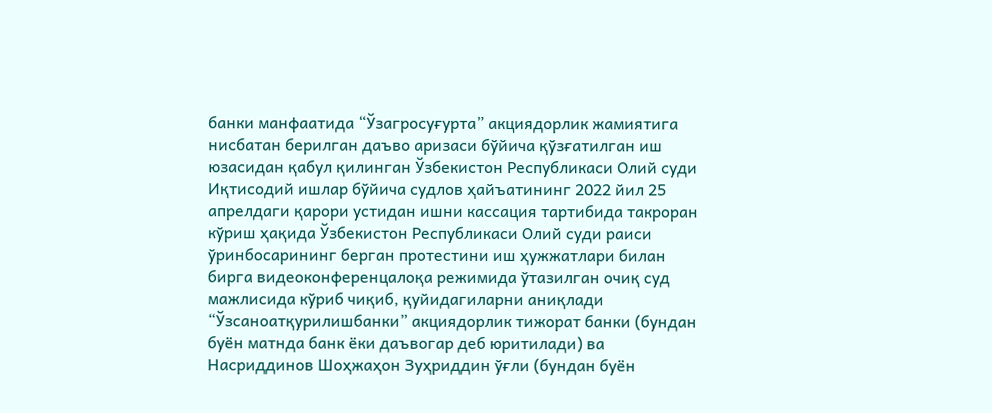банки манфаатида “Ўзагросуғурта” акциядорлик жамиятига нисбатан берилган даъво аризаси бўйича қўзғатилган иш юзасидан қабул қилинган Ўзбекистон Республикаси Олий суди Иқтисодий ишлар бўйича судлов ҳайъатининг 2022 йил 25 апрелдаги қарори устидан ишни кассация тартибида такроран кўриш ҳақида Ўзбекистон Республикаси Олий суди раиси ўринбосарининг берган протестини иш ҳужжатлари билан бирга видеоконференцалоқа режимида ўтазилган очиқ суд мажлисида кўриб чиқиб, қуйидагиларни аниқлади “Ўзсаноатқурилишбанки” акциядорлик тижорат банки (бундан буён матнда банк ёки даъвогар деб юритилади) ва Насриддинов Шоҳжаҳон Зуҳриддин ўғли (бундан буён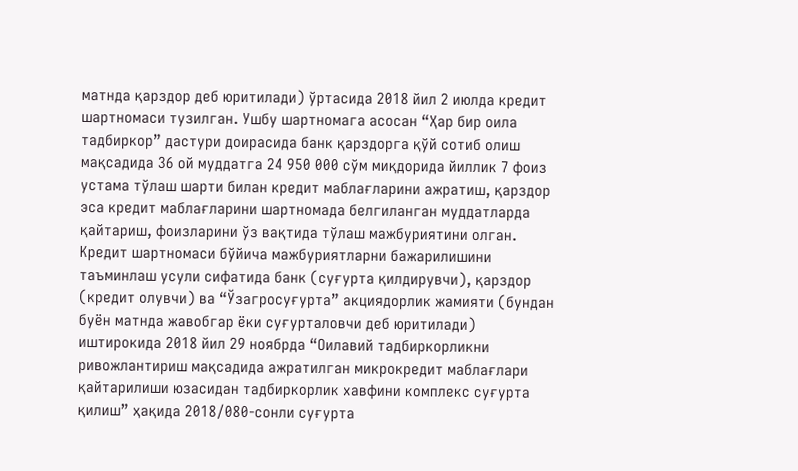матнда қарздор деб юритилади) ўртасида 2018 йил 2 июлда кредит шартномаси тузилган. Ушбу шартномага асосан “Ҳар бир оила тадбиркор” дастури доирасида банк қарздорга қўй сотиб олиш мақсадида 36 ой муддатга 24 950 000 сўм миқдорида йиллик 7 фоиз устама тўлаш шарти билан кредит маблағларини ажратиш, қарздор эса кредит маблағларини шартномада белгиланган муддатларда қайтариш, фоизларини ўз вақтида тўлаш мажбуриятини олган. Кредит шартномаси бўйича мажбуриятларни бажарилишини таъминлаш усули сифатида банк (суғурта қилдирувчи), қарздор (кредит олувчи) ва “Ўзагросуғурта” акциядорлик жамияти (бундан буён матнда жавобгар ёки суғурталовчи деб юритилади) иштирокида 2018 йил 29 ноябрда “Оилавий тадбиркорликни ривожлантириш мақсадида ажратилган микрокредит маблағлари қайтарилиши юзасидан тадбиркорлик хавфини комплекс суғурта қилиш” ҳақида 2018/080-сонли суғурта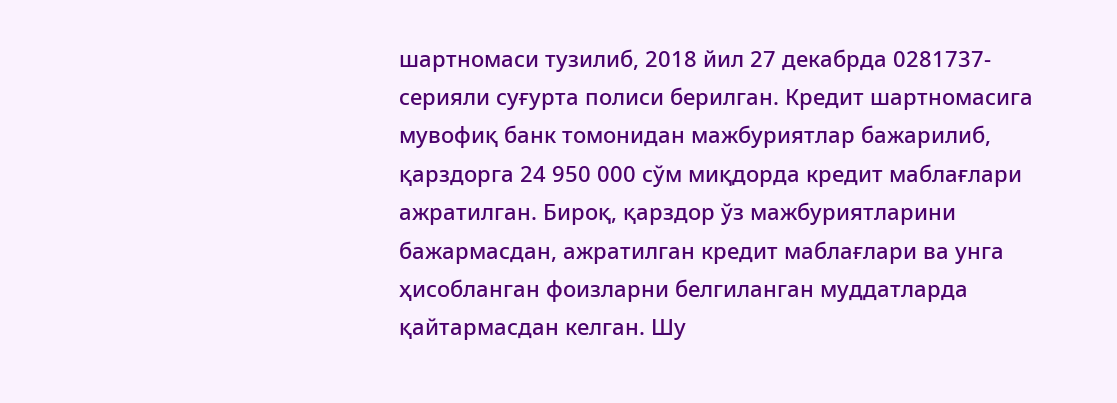шартномаси тузилиб, 2018 йил 27 декабрда 0281737-серияли суғурта полиси берилган. Кредит шартномасига мувофиқ банк томонидан мажбуриятлар бажарилиб, қарздорга 24 950 000 сўм миқдорда кредит маблағлари ажратилган. Бироқ, қарздор ўз мажбуриятларини бажармасдан, ажратилган кредит маблағлари ва унга ҳисобланган фоизларни белгиланган муддатларда қайтармасдан келган. Шу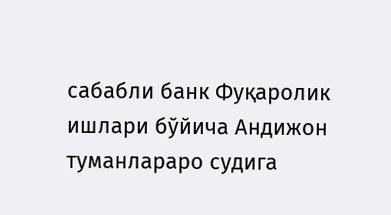сабабли банк Фуқаролик ишлари бўйича Андижон туманлараро судига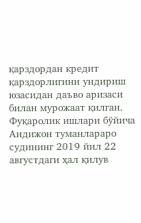қарздордан кредит қарздорлигини ундириш юзасидан даъво аризаси билан мурожаат қилган. Фуқаролик ишлари бўйича Андижон туманлараро судининг 2019 йил 22 августдаги ҳал қилув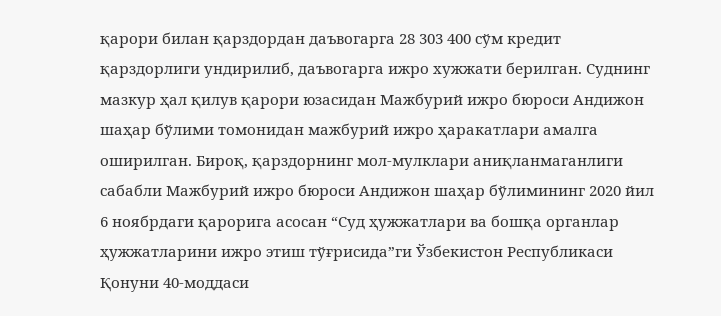қарори билан қарздордан даъвогарга 28 303 400 сўм кредит қарздорлиги ундирилиб, даъвогарга ижро хужжати берилган. Суднинг мазкур ҳал қилув қарори юзасидан Мажбурий ижро бюроси Андижон шаҳар бўлими томонидан мажбурий ижро ҳаракатлари амалга оширилган. Бироқ, қарздорнинг мол-мулклари аниқланмаганлиги сабабли Мажбурий ижро бюроси Андижон шаҳар бўлимининг 2020 йил 6 ноябрдаги қарорига асосан “Суд ҳужжатлари ва бошқа органлар ҳужжатларини ижро этиш тўғрисида”ги Ўзбекистон Республикаси Қонуни 40-моддаси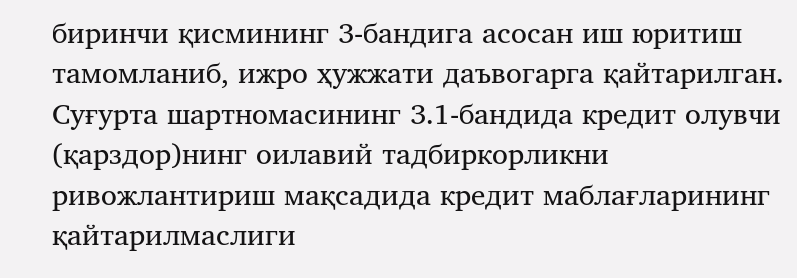биринчи қисмининг 3-бандига асосан иш юритиш тамомланиб, ижро ҳужжати даъвогарга қайтарилган. Суғурта шартномасининг 3.1-бандида кредит олувчи (қарздор)нинг оилавий тадбиркорликни ривожлантириш мақсадида кредит маблағларининг қайтарилмаслиги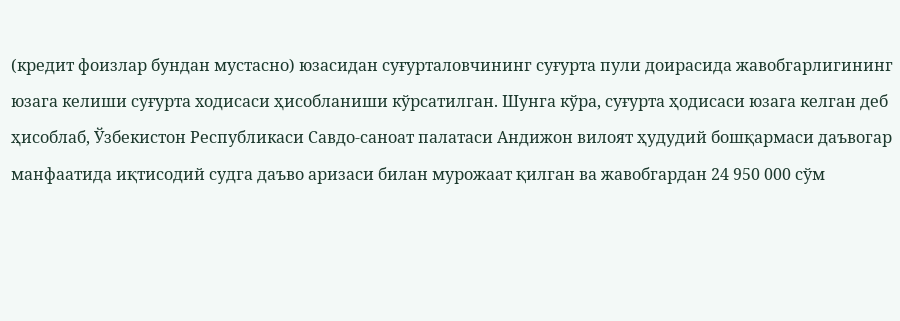(кредит фоизлар бундан мустасно) юзасидан суғурталовчининг суғурта пули доирасида жавобгарлигининг юзага келиши суғурта ходисаси ҳисобланиши кўрсатилган. Шунга кўра, суғурта ҳодисаси юзага келган деб ҳисоблаб, Ўзбекистон Республикаси Савдо-саноат палатаси Андижон вилоят ҳудудий бошқармаси даъвогар манфаатида иқтисодий судга даъво аризаси билан мурожаат қилган ва жавобгардан 24 950 000 сўм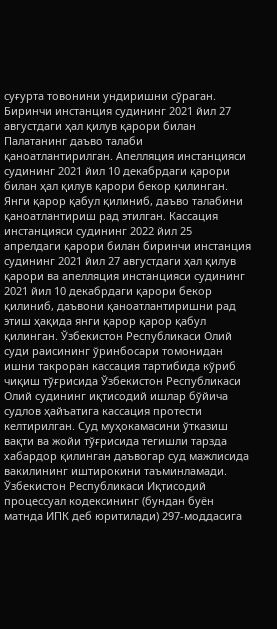суғурта товонини ундиришни сўраган. Биринчи инстанция судининг 2021 йил 27 августдаги ҳал қилув қарори билан Палатанинг даъво талаби қаноатлантирилган. Апелляция инстанцияси судининг 2021 йил 10 декабрдаги қарори билан ҳал қилув қарори бекор қилинган. Янги қарор қабул қилиниб, даъво талабини қаноатлантириш рад этилган. Кассация инстанцияси судининг 2022 йил 25 апрелдаги қарори билан биринчи инстанция судининг 2021 йил 27 августдаги ҳал қилув қарори ва апелляция инстанцияси судининг 2021 йил 10 декабрдаги қарори бекор қилиниб, даъвони қаноатлантиришни рад этиш ҳақида янги қарор қарор қабул қилинган. Ўзбекистон Республикаси Олий суди раисининг ўринбосари томонидан ишни такроран кассация тартибида кўриб чиқиш тўғрисида Ўзбекистон Республикаси Олий судининг иқтисодий ишлар бўйича судлов ҳайъатига кассация протести келтирилган. Суд муҳокамасини ўтказиш вақти ва жойи тўғрисида тегишли тарзда хабардор қилинган даъвогар суд мажлисида вакилининг иштирокини таъминламади. Ўзбекистон Республикаси Иқтисодий процессуал кодексининг (бундан буён матнда ИПК деб юритилади) 297-моддасига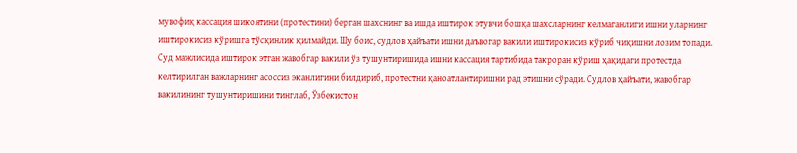мувофиқ кассация шикоятини (протестини) берган шахснинг ва ишда иштирок этувчи бошқа шахсларнинг келмаганлиги ишни уларнинг иштирокисиз кўришга тўсқинлик қилмайди. Шу боис, судлов ҳайъати ишни даъвогар вакили иштирокисиз кўриб чиқишни лозим топади. Суд мажлисида иштирок этган жавобгар вакили ўз тушунтиришида ишни кассация тартибида такроран кўриш ҳақидаги протестда келтирилган важларнинг асоссиз эканлигини билдириб, протестни қаноатлантиришни рад этишни сўради. Судлов ҳайъати, жавобгар вакилининг тушунтиришини тинглаб, Ўзбекистон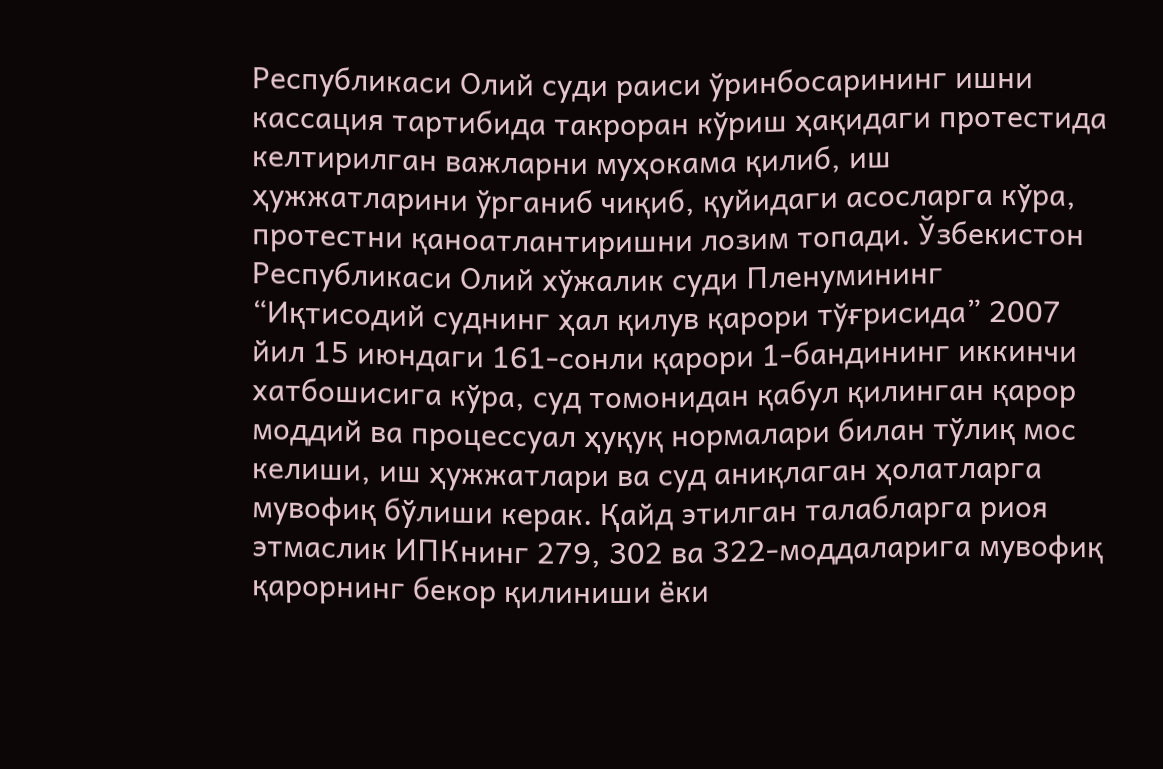Республикаси Олий суди раиси ўринбосарининг ишни кассация тартибида такроран кўриш ҳақидаги протестида келтирилган важларни муҳокама қилиб, иш ҳужжатларини ўрганиб чиқиб, қуйидаги асосларга кўра, протестни қаноатлантиришни лозим топади. Ўзбекистон Республикаси Олий хўжалик суди Пленумининг “Иқтисодий суднинг ҳал қилув қарори тўғрисида” 2007 йил 15 июндаги 161-сонли қарори 1-бандининг иккинчи хатбошисига кўра, суд томонидан қабул қилинган қарор моддий ва процессуал ҳуқуқ нормалари билан тўлиқ мос келиши, иш ҳужжатлари ва суд аниқлаган ҳолатларга мувофиқ бўлиши керак. Қайд этилган талабларга риоя этмаслик ИПКнинг 279, 302 ва 322-моддаларига мувофиқ қарорнинг бекор қилиниши ёки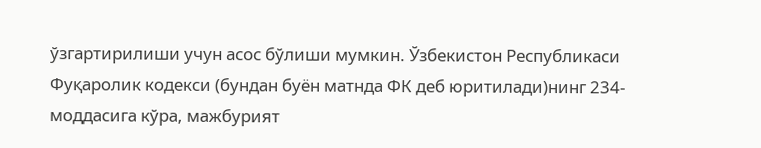ўзгартирилиши учун асос бўлиши мумкин. Ўзбекистон Республикаси Фуқаролик кодекси (бундан буён матнда ФК деб юритилади)нинг 234-моддасига кўра, мажбурият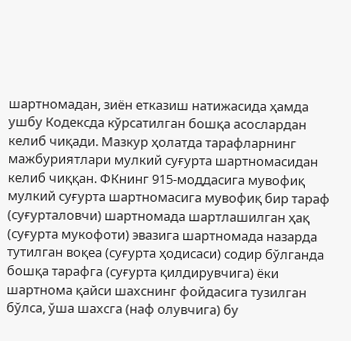шартномадан, зиён етказиш натижасида ҳамда ушбу Кодексда кўрсатилган бошқа асослардан келиб чиқади. Мазкур ҳолатда тарафларнинг мажбуриятлари мулкий суғурта шартномасидан келиб чиққан. ФКнинг 915-моддасига мувофиқ мулкий суғурта шартномасига мувофиқ бир тараф (суғурталовчи) шартномада шартлашилган ҳақ (суғурта мукофоти) эвазига шартномада назарда тутилган воқеа (суғурта ҳодисаси) содир бўлганда бошқа тарафга (суғурта қилдирувчига) ёки шартнома қайси шахснинг фойдасига тузилган бўлса, ўша шахсга (наф олувчига) бу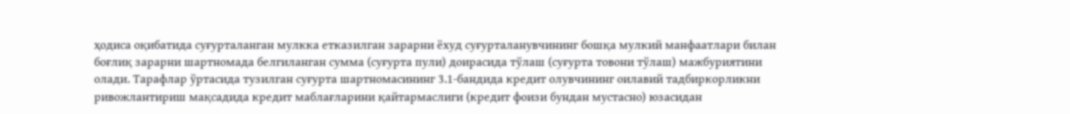ҳодиса оқибатида суғурталанган мулкка етказилган зарарни ёхуд суғурталанувчининг бошқа мулкий манфаатлари билан боғлиқ зарарни шартномада белгиланган сумма (суғурта пули) доирасида тўлаш (суғурта товони тўлаш) мажбуриятини олади. Тарафлар ўртасида тузилган суғурта шартномасининг 3.1-бандида кредит олувчининг оилавий тадбиркорликни ривожлантириш мақсадида кредит маблағларини қайтармаслиги (кредит фоизи бундан мустасно) юзасидан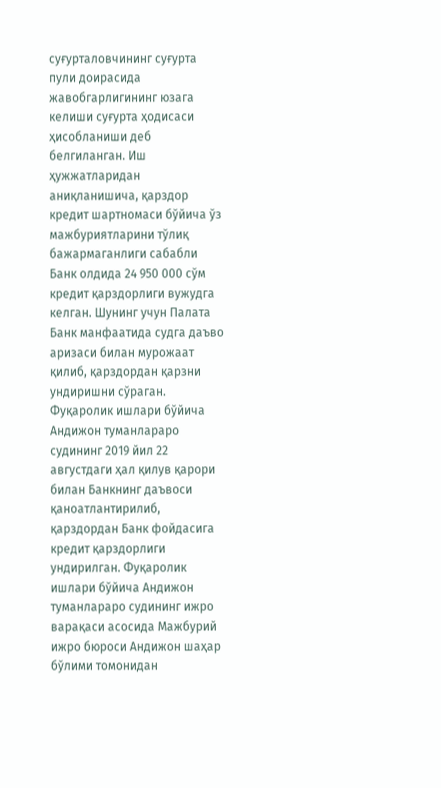суғурталовчининг суғурта пули доирасида жавобгарлигининг юзага келиши суғурта ҳодисаси ҳисобланиши деб белгиланган. Иш ҳужжатларидан аниқланишича, қарздор кредит шартномаси бўйича ўз мажбуриятларини тўлиқ бажармаганлиги сабабли Банк олдида 24 950 000 сўм кредит қарздорлиги вужудга келган. Шунинг учун Палата Банк манфаатида судга даъво аризаси билан мурожаат қилиб, қарздордан қарзни ундиришни сўраган. Фуқаролик ишлари бўйича Андижон туманлараро судининг 2019 йил 22 августдаги ҳал қилув қарори билан Банкнинг даъвоси қаноатлантирилиб, қарздордан Банк фойдасига кредит қарздорлиги ундирилган. Фуқаролик ишлари бўйича Андижон туманлараро судининг ижро варақаси асосида Мажбурий ижро бюроси Андижон шаҳар бўлими томонидан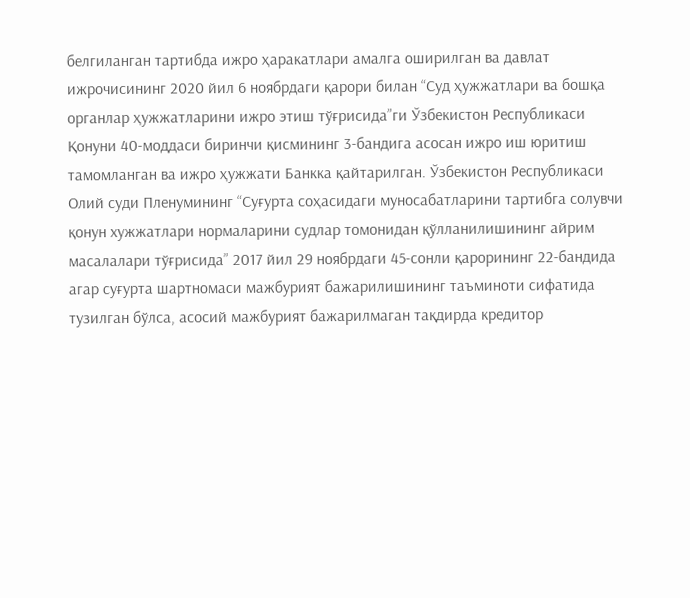белгиланган тартибда ижро ҳаракатлари амалга оширилган ва давлат ижрочисининг 2020 йил 6 ноябрдаги қарори билан “Суд ҳужжатлари ва бошқа органлар ҳужжатларини ижро этиш тўғрисида”ги Ўзбекистон Республикаси Қонуни 40-моддаси биринчи қисмининг 3-бандига асосан ижро иш юритиш тамомланган ва ижро ҳужжати Банкка қайтарилган. Ўзбекистон Республикаси Олий суди Пленумининг “Суғурта соҳасидаги муносабатларини тартибга солувчи қонун хужжатлари нормаларини судлар томонидан қўлланилишининг айрим масалалари тўғрисида” 2017 йил 29 ноябрдаги 45-сонли қарорининг 22-бандида агар суғурта шартномаси мажбурият бажарилишининг таъминоти сифатида тузилган бўлса, асосий мажбурият бажарилмаган тақдирда кредитор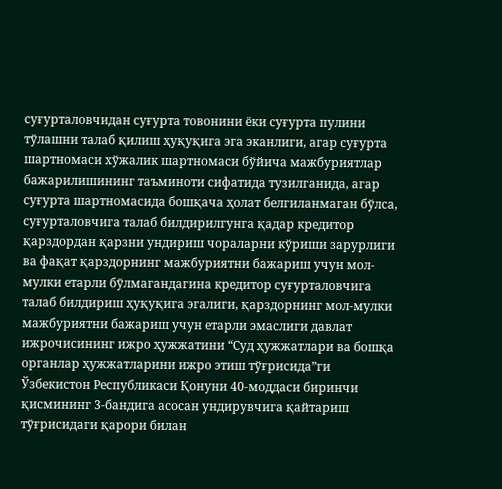суғурталовчидан суғурта товонини ёки суғурта пулини тўлашни талаб қилиш ҳуқуқига эга эканлиги, агар суғурта шартномаси хўжалик шартномаси бўйича мажбуриятлар бажарилишининг таъминоти сифатида тузилганида, агар суғурта шартномасида бошқача ҳолат белгиланмаган бўлса, суғурталовчига талаб билдирилгунга қадар кредитор қарздордан қарзни ундириш чораларни кўриши зарурлиги ва фақат қарздорнинг мажбуриятни бажариш учун мол-мулки етарли бўлмагандагина кредитор суғурталовчига талаб билдириш ҳуқуқига эгалиги, қарздорнинг мол-мулки мажбуриятни бажариш учун етарли эмаслиги давлат ижрочисининг ижро ҳужжатини “Суд ҳужжатлари ва бошқа органлар ҳужжатларини ижро этиш тўғрисида”ги Ўзбекистон Республикаси Қонуни 40-моддаси биринчи қисмининг 3-бандига асосан ундирувчига қайтариш тўғрисидаги қарори билан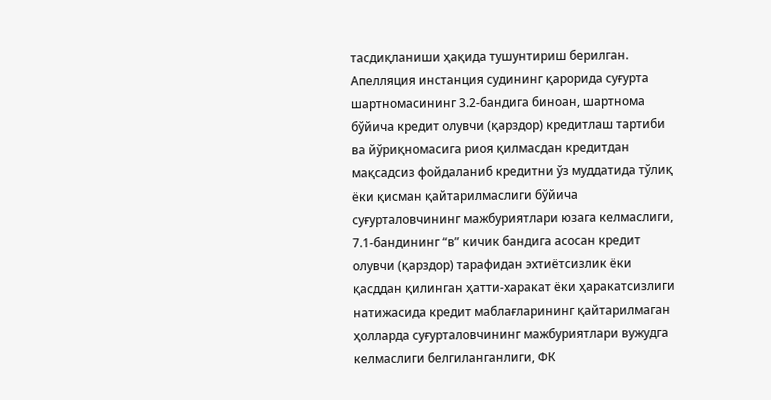тасдиқланиши ҳақида тушунтириш берилган. Апелляция инстанция судининг қарорида суғурта шартномасининг 3.2-бандига биноан, шартнома бўйича кредит олувчи (қарздор) кредитлаш тартиби ва йўриқномасига риоя қилмасдан кредитдан мақсадсиз фойдаланиб кредитни ўз муддатида тўлиқ ёки қисман қайтарилмаслиги бўйича суғурталовчининг мажбуриятлари юзага келмаслиги, 7.1-бандининг “в” кичик бандига асосан кредит олувчи (қарздор) тарафидан эхтиётсизлик ёки қасддан қилинган ҳатти-харакат ёки ҳаракатсизлиги натижасида кредит маблағларининг қайтарилмаган ҳолларда суғурталовчининг мажбуриятлари вужудга келмаслиги белгиланганлиги, ФК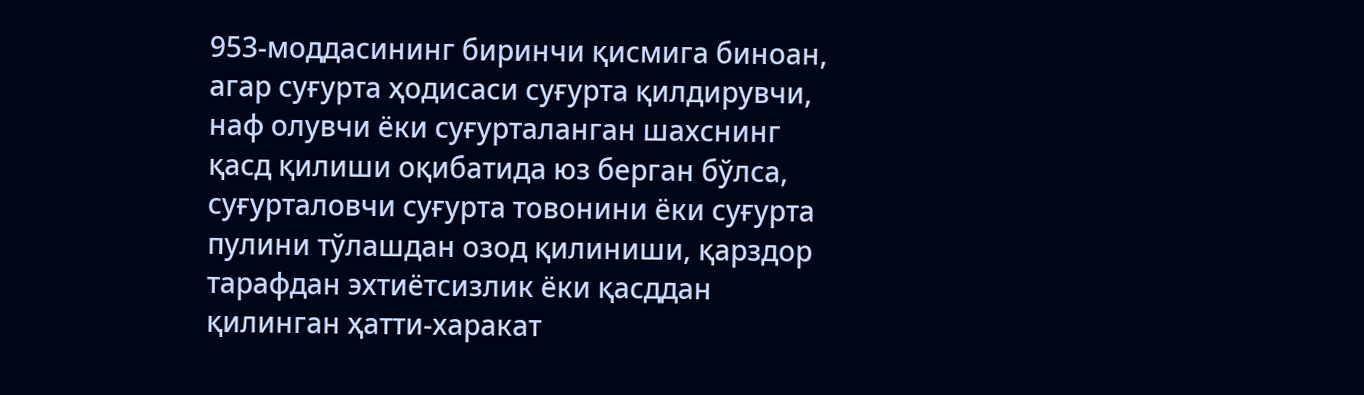953-моддасининг биринчи қисмига биноан, агар суғурта ҳодисаси суғурта қилдирувчи, наф олувчи ёки суғурталанган шахснинг қасд қилиши оқибатида юз берган бўлса, суғурталовчи суғурта товонини ёки суғурта пулини тўлашдан озод қилиниши, қарздор тарафдан эхтиётсизлик ёки қасддан қилинган ҳатти-харакат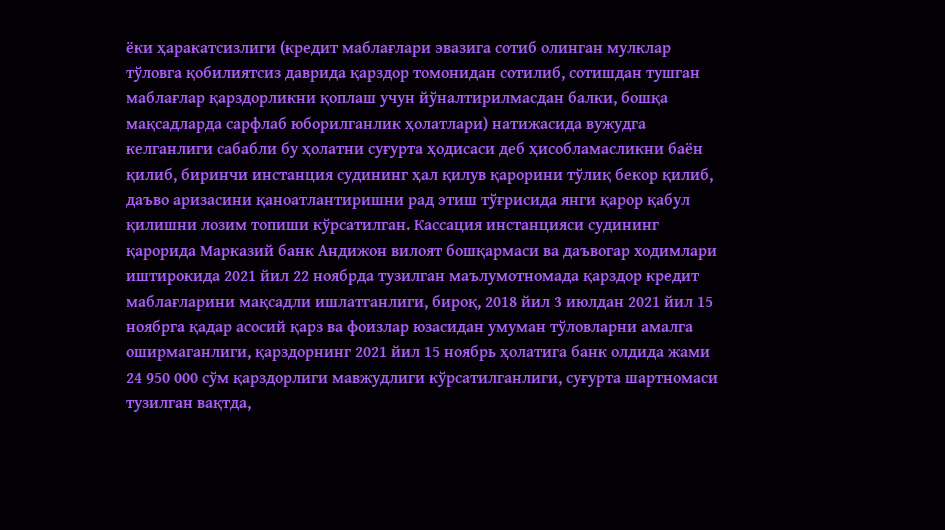ёки ҳаракатсизлиги (кредит маблағлари эвазига сотиб олинган мулклар тўловга қобилиятсиз даврида қарздор томонидан сотилиб, сотишдан тушган маблағлар қарздорликни қоплаш учун йўналтирилмасдан балки, бошқа мақсадларда сарфлаб юборилганлик ҳолатлари) натижасида вужудга келганлиги сабабли бу ҳолатни суғурта ҳодисаси деб ҳисобламасликни баён қилиб, биринчи инстанция судининг ҳал қилув қарорини тўлиқ бекор қилиб, даъво аризасини қаноатлантиришни рад этиш тўғрисида янги қарор қабул қилишни лозим топиши кўрсатилган. Кассация инстанцияси судининг қарорида Марказий банк Андижон вилоят бошқармаси ва даъвогар ходимлари иштирокида 2021 йил 22 ноябрда тузилган маълумотномада қарздор кредит маблағларини мақсадли ишлатганлиги, бироқ, 2018 йил 3 июлдан 2021 йил 15 ноябрга қадар асосий қарз ва фоизлар юзасидан умуман тўловларни амалга оширмаганлиги, қарздорнинг 2021 йил 15 ноябрь ҳолатига банк олдида жами 24 950 000 сўм қарздорлиги мавжудлиги кўрсатилганлиги, суғурта шартномаси тузилган вақтда,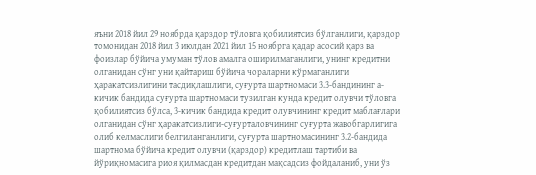яъни 2018 йил 29 ноябрда қарздор тўловга қобилиятсиз бўлганлиги, қарздор томонидан 2018 йил 3 июлдан 2021 йил 15 ноябрга қадар асосий қарз ва фоизлар бўйича умуман тўлов амалга оширилмаганлиги, унинг кредитни олганидан сўнг уни қайтариш бўйича чораларни кўрмаганлиги ҳаракатсизлигини тасдиқлашлиги, суғурта шартномаси 3.3-бандининг а-кичик бандида суғурта шартномаси тузилган кунда кредит олувчи тўловга қобилиятсиз бўлса, 3-кичик бандида кредит олувчининг кредит маблағлари олганидан сўнг ҳаракатсизлиги-суғурталовчининг суғурта жавобгарлигига олиб келмаслиги белгиланганлиги, суғурта шартномасининг 3.2-бандида шартнома бўйича кредит олувчи (қарздор) кредитлаш тартиби ва йўриқномасига риоя қилмасдан кредитдан мақсадсиз фойдаланиб, уни ўз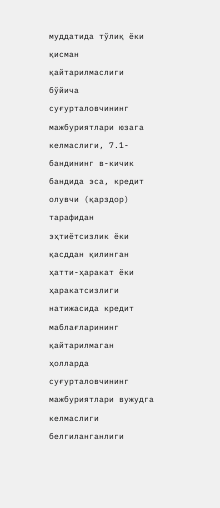муддатида тўлиқ ёки қисман қайтарилмаслиги бўйича суғурталовчининг мажбуриятлари юзага келмаслиги, 7.1-бандининг в-кичик бандида эса, кредит олувчи (қарздор) тарафидан эҳтиётсизлик ёки қасддан қилинган ҳатти-ҳаракат ёки ҳаракатсизлиги натижасида кредит маблағларининг қайтарилмаган ҳолларда суғурталовчининг мажбуриятлари вужудга келмаслиги белгиланганлиги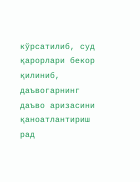кўрсатилиб, суд қарорлари бекор қилиниб, даъвогарнинг даъво аризасини қаноатлантириш рад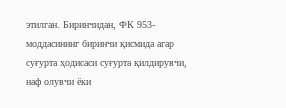этилган. Биринчидан, ФК 953-моддасининг биринчи қисмида агар суғурта ҳодисаси суғурта қилдирувчи, наф олувчи ёки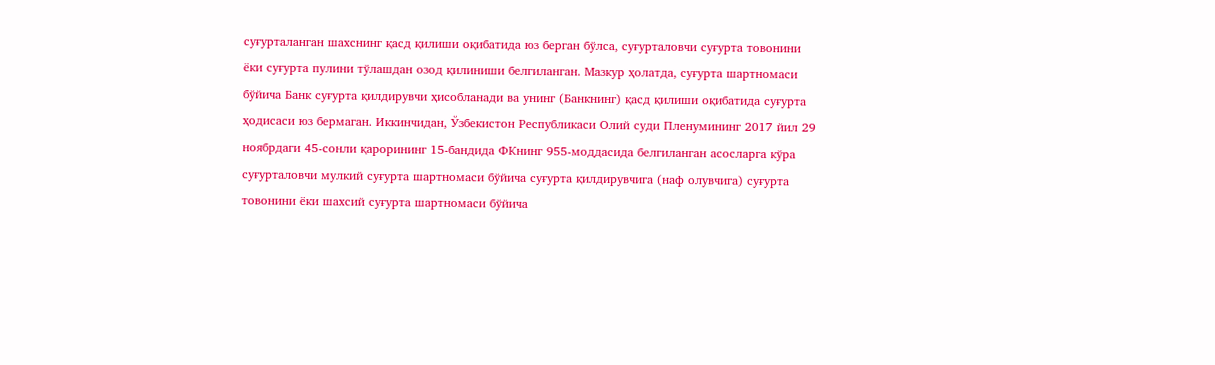суғурталанган шахснинг қасд қилиши оқибатида юз берган бўлса, суғурталовчи суғурта товонини ёки суғурта пулини тўлашдан озод қилиниши белгиланган. Мазкур ҳолатда, суғурта шартномаси бўйича Банк суғурта қилдирувчи ҳисобланади ва унинг (Банкнинг) қасд қилиши оқибатида суғурта ҳодисаси юз бермаган. Иккинчидан, Ўзбекистон Республикаси Олий суди Пленумининг 2017 йил 29 ноябрдаги 45-сонли қарорининг 15-бандида ФКнинг 955-моддасида белгиланган асосларга кўра суғурталовчи мулкий суғурта шартномаси бўйича суғурта қилдирувчига (наф олувчига) суғурта товонини ёки шахсий суғурта шартномаси бўйича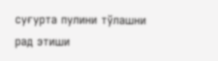суғурта пулини тўлашни рад этиши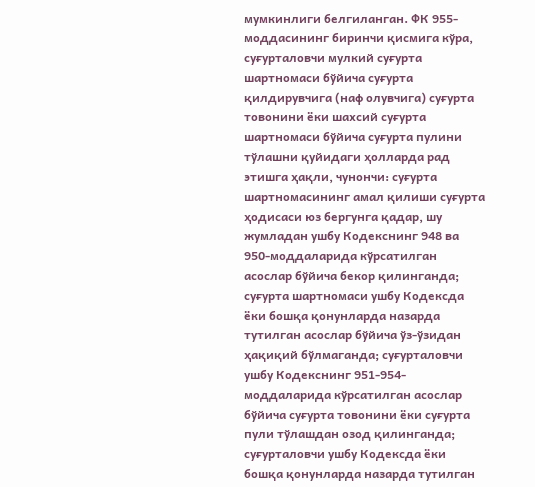мумкинлиги белгиланган. ФК 955-моддасининг биринчи қисмига кўра, суғурталовчи мулкий суғурта шартномаси бўйича суғурта қилдирувчига (наф олувчига) суғурта товонини ёки шахсий суғурта шартномаси бўйича суғурта пулини тўлашни қуйидаги ҳолларда рад этишга ҳақли, чунончи: суғурта шартномасининг амал қилиши суғурта ҳодисаси юз бергунга қадар, шу жумладан ушбу Кодекснинг 948 ва 950-моддаларида кўрсатилган асослар бўйича бекор қилинганда; суғурта шартномаси ушбу Кодексда ёки бошқа қонунларда назарда тутилган асослар бўйича ўз-ўзидан ҳақиқий бўлмаганда; суғурталовчи ушбу Кодекснинг 951-954-моддаларида кўрсатилган асослар бўйича суғурта товонини ёки суғурта пули тўлашдан озод қилинганда; суғурталовчи ушбу Кодексда ёки бошқа қонунларда назарда тутилган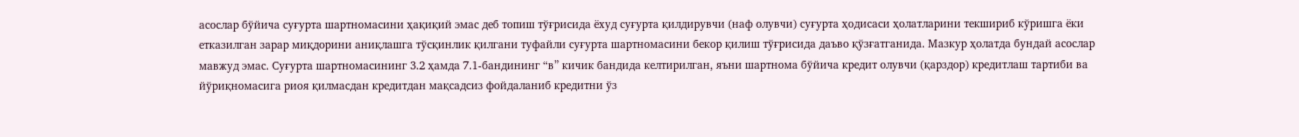асослар бўйича суғурта шартномасини ҳақиқий эмас деб топиш тўғрисида ёхуд суғурта қилдирувчи (наф олувчи) суғурта ҳодисаси ҳолатларини текшириб кўришга ёки етказилган зарар миқдорини аниқлашга тўсқинлик қилгани туфайли суғурта шартномасини бекор қилиш тўғрисида даъво қўзғатганида. Мазкур ҳолатда бундай асослар мавжуд эмас. Суғурта шартномасининг 3.2 ҳамда 7.1-бандининг “в” кичик бандида келтирилган, яъни шартнома бўйича кредит олувчи (қарздор) кредитлаш тартиби ва йўриқномасига риоя қилмасдан кредитдан мақсадсиз фойдаланиб кредитни ўз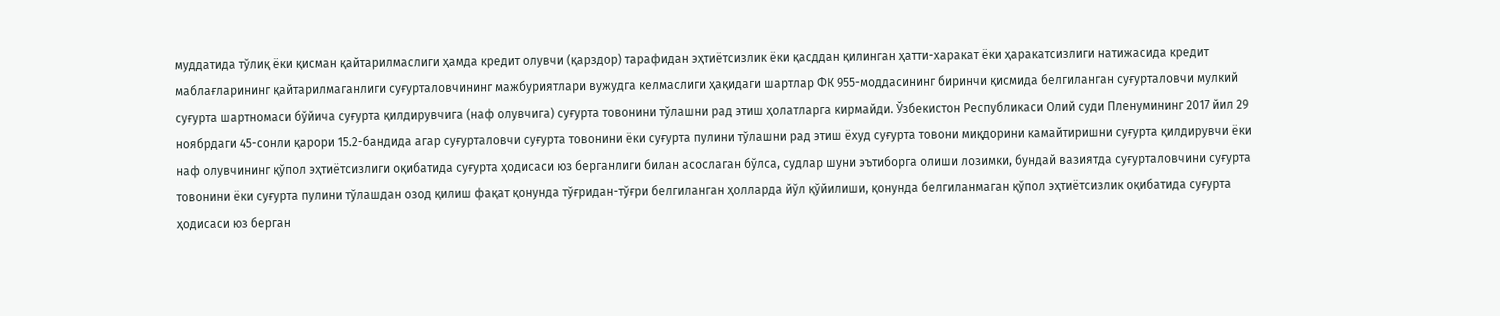муддатида тўлиқ ёки қисман қайтарилмаслиги ҳамда кредит олувчи (қарздор) тарафидан эҳтиётсизлик ёки қасддан қилинган ҳатти-харакат ёки ҳаракатсизлиги натижасида кредит маблағларининг қайтарилмаганлиги суғурталовчининг мажбуриятлари вужудга келмаслиги ҳақидаги шартлар ФК 955-моддасининг биринчи қисмида белгиланган суғурталовчи мулкий суғурта шартномаси бўйича суғурта қилдирувчига (наф олувчига) суғурта товонини тўлашни рад этиш ҳолатларга кирмайди. Ўзбекистон Республикаси Олий суди Пленумининг 2017 йил 29 ноябрдаги 45-сонли қарори 15.2-бандида агар суғурталовчи суғурта товонини ёки суғурта пулини тўлашни рад этиш ёхуд суғурта товони миқдорини камайтиришни суғурта қилдирувчи ёки наф олувчининг қўпол эҳтиётсизлиги оқибатида суғурта ҳодисаси юз берганлиги билан асослаган бўлса, судлар шуни эътиборга олиши лозимки, бундай вазиятда суғурталовчини суғурта товонини ёки суғурта пулини тўлашдан озод қилиш фақат қонунда тўғридан-тўғри белгиланган ҳолларда йўл қўйилиши, қонунда белгиланмаган қўпол эҳтиётсизлик оқибатида суғурта ҳодисаси юз берган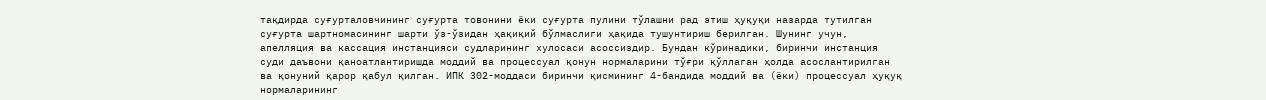тақдирда суғурталовчининг суғурта товонини ёки суғурта пулини тўлашни рад этиш ҳуқуқи назарда тутилган суғурта шартномасининг шарти ўз-ўзидан ҳақиқий бўлмаслиги ҳақида тушунтириш берилган. Шунинг учун, апелляция ва кассация инстанцияси судларининг хулосаси асоссиздир. Бундан кўринадики, биринчи инстанция суди даъвони қаноатлантиришда моддий ва процессуал қонун нормаларини тўғри қўллаган ҳолда асослантирилган ва қонуний қарор қабул қилган. ИПК 302-моддаси биринчи қисмининг 4-бандида моддий ва (ёки) процессуал ҳуқуқ нормаларининг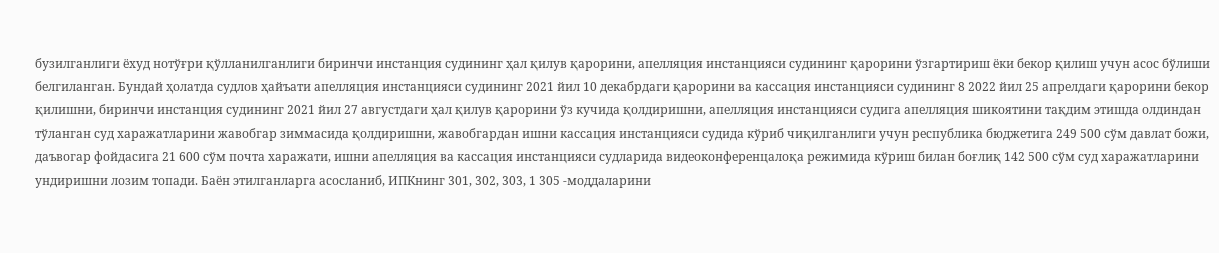бузилганлиги ёхуд нотўғри қўлланилганлиги биринчи инстанция судининг ҳал қилув қарорини, апелляция инстанцияси судининг қарорини ўзгартириш ёки бекор қилиш учун асос бўлиши белгиланган. Бундай ҳолатда судлов ҳайъати апелляция инстанцияси судининг 2021 йил 10 декабрдаги қарорини ва кассация инстанцияси судининг 8 2022 йил 25 апрелдаги қарорини бекор қилишни, биринчи инстанция судининг 2021 йил 27 августдаги ҳал қилув қарорини ўз кучида қолдиришни, апелляция инстанцияси судига апелляция шикоятини тақдим этишда олдиндан тўланган суд харажатларини жавобгар зиммасида қолдиришни, жавобгардан ишни кассация инстанцияси судида кўриб чиқилганлиги учун республика бюджетига 249 500 сўм давлат божи, даъвогар фойдасига 21 600 сўм почта харажати, ишни апелляция ва кассация инстанцияси судларида видеоконференцалоқа режимида кўриш билан боғлиқ 142 500 сўм суд харажатларини ундиришни лозим топади. Баён этилганларга асосланиб, ИПКнинг 301, 302, 303, 1 305 -моддаларини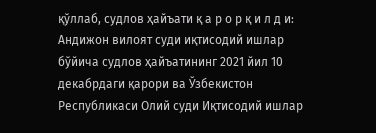қўллаб, судлов ҳайъати қ а р о р қ и л д и: Андижон вилоят суди иқтисодий ишлар бўйича судлов ҳайъатининг 2021 йил 10 декабрдаги қарори ва Ўзбекистон Республикаси Олий суди Иқтисодий ишлар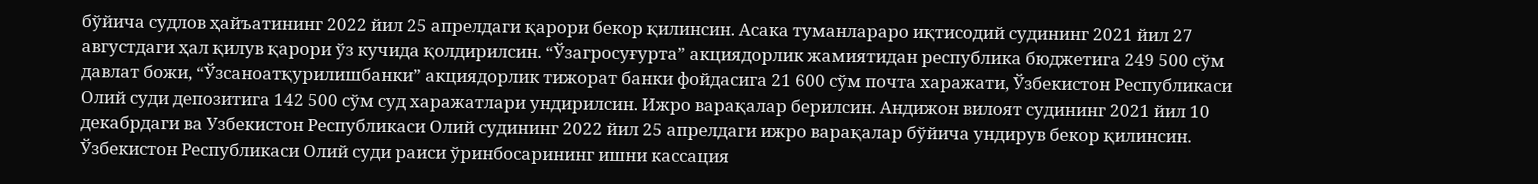бўйича судлов ҳайъатининг 2022 йил 25 апрелдаги қарори бекор қилинсин. Асака туманлараро иқтисодий судининг 2021 йил 27 августдаги ҳал қилув қарори ўз кучида қолдирилсин. “Ўзагросуғурта” акциядорлик жамиятидан республика бюджетига 249 500 сўм давлат божи, “Ўзсаноатқурилишбанки” акциядорлик тижорат банки фойдасига 21 600 сўм почта харажати, Ўзбекистон Республикаси Олий суди депозитига 142 500 сўм суд харажатлари ундирилсин. Ижро варақалар берилсин. Андижон вилоят судининг 2021 йил 10 декабрдаги ва Узбекистон Республикаси Олий судининг 2022 йил 25 апрелдаги ижро варақалар бўйича ундирув бекор қилинсин. Ўзбекистон Республикаси Олий суди раиси ўринбосарининг ишни кассация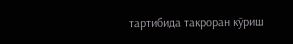тартибида такроран кўриш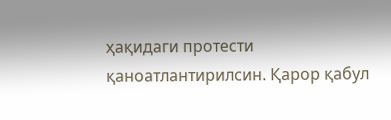ҳақидаги протести қаноатлантирилсин. Қарор қабул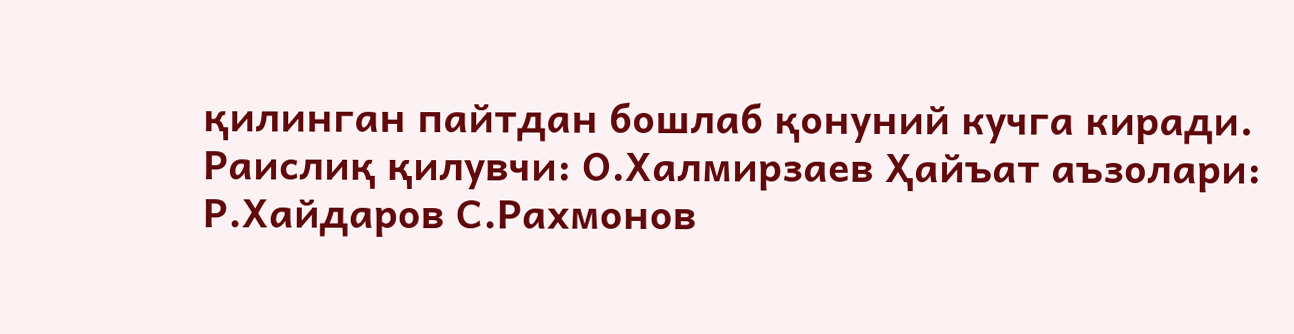қилинган пайтдан бошлаб қонуний кучга киради. Раислиқ қилувчи: О.Халмирзаев Ҳайъат аъзолари: Р.Хайдаров С.Рахмонов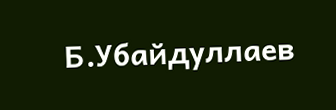Б.Убайдуллаев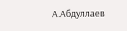А.Абдуллаев